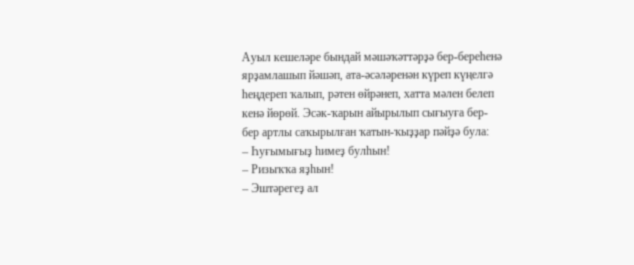Ауыл кешеләре бындай мәшәҡәттәрҙә бер-береһенә ярҙамлашып йәшәп, ата-әсәләренән күреп күңелгә һеңдереп ҡалып, рәтен өйрәнеп, хатта мәлен белеп кенә йөрөй. Эсәк-ҡарын айырылып сығыуға бер-бер артлы саҡырылған ҡатын-ҡыҙҙар пәйҙә була:
– Һуғымығыҙ һимеҙ булһын!
– Ризыҡҡа яҙһын!
– Эштәрегеҙ ал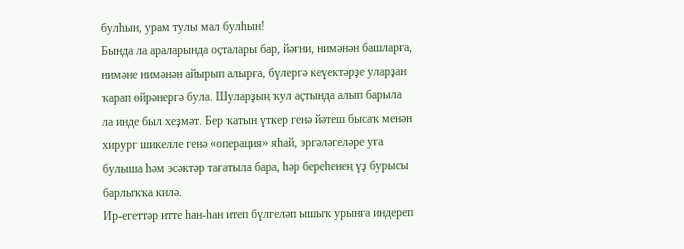булһын, урам тулы мал булһын!
Бында ла араларында оҫталары бар, йәғни, нимәнән башларға, нимәне нимәнән айырып алырға, бүлергә кеүектәрҙе уларҙан ҡарап өйрәнергә була. Шуларҙың ҡул аҫтында алып барыла ла инде был хеҙмәт. Бер ҡатын үткер генә йәтеш бысаҡ менән хирург шикелле генә «операция» яһай, эргәләгеләре уға булыша һәм эсәктәр тағатыла бара, һәр береһенең үҙ бурысы барлыҡҡа килә.
Ир-егеттәр итте һан-һан итеп бүлгеләп ышыҡ урынға индереп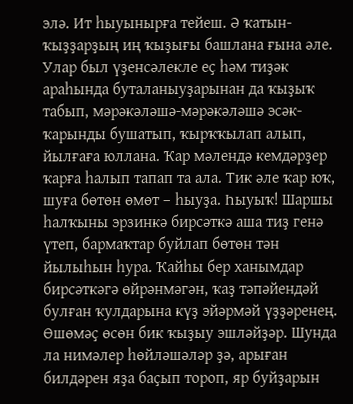элә. Ит һыуынырға тейеш. Ә ҡатын-ҡыҙҙарҙың иң ҡыҙығы башлана ғына әле. Улар был үҙенсәлекле еҫ һәм тиҙәк араһында буталаныуҙарынан да ҡыҙыҡ табып, мәрәкәләшә-мәрәкәләшә эсәк-ҡарынды бушатып, ҡырҡҡылап алып, йылғаға юллана. Ҡар мәлендә кемдәрҙер ҡарға һалып тапап та ала. Тик әле ҡар юҡ, шуға бөтөн өмөт – һыуҙа. Һыуыҡ! Шаршы һалҡыны эрзинкә бирсәткә аша тиҙ генә үтеп, бармаҡтар буйлап бөтөн тән йылыһын һура. Ҡайһы бер ханымдар бирсәткәгә өйрәнмәгән, ҡаҙ тәпәйендәй булған ҡулдарына күҙ эйәрмәй үҙҙәренең. Өшөмәҫ өсөн бик ҡыҙыу эшләйҙәр. Шунда ла нимәлер һөйләшәләр ҙә, арыған билдәрен яҙа баҫып тороп, яр буйҙарын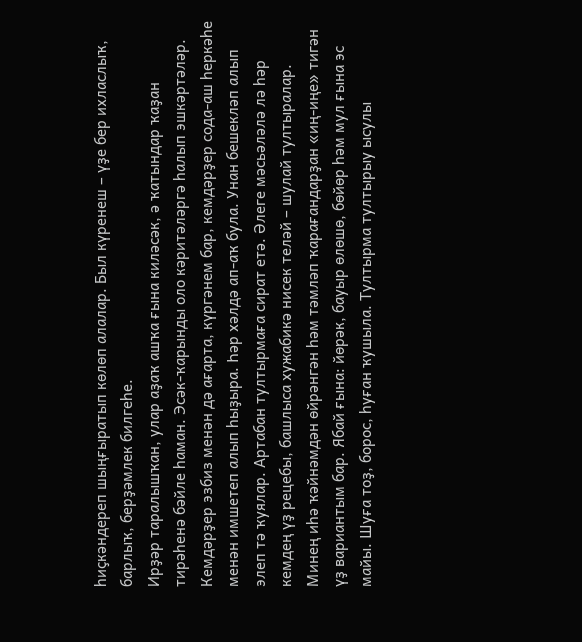һиҫкәндереп шыңғыратып көлөп алалар. Был күренеш – үҙе бер ихласлыҡ, барлыҡ, берҙәмлек билгеһе.
Ирҙәр таралышҡан, улар аҙаҡ ашҡа ғына киләсәк, ә ҡатындар ҡаҙан тирәһенә бәйле һаман. Эсәк-ҡарынды оло кәритәләргә һалып эшкәртәләр. Кемдәрҙер эзбиз менән дә ағарта, күргәнем бар, кемдәрҙер сода-аш һеркәһе менән имшетеп алып һыҙыра. Һәр хәлдә ап-аҡ була. Унан бешекләп алып элеп тә ҡуялар. Артабан тултырмаға сират етә. Әлеге мәсьәләлә лә һәр кемдең үҙ рецебы, башлыса хужабикә нисек теләй – шулай тултыралар. Минең иһә ҡәйнәмдән өйрәнгән һәм тәмләп ҡарағандарҙан «иң-иңе» тигән үҙ вариантым бар. Ябай ғына: йөрәк, бауыр өлөшө, бөйөр һәм мул ғына эс майы. Шуға тоҙ, борос, һуған ҡушыла. Тултырма тултырыу ысулы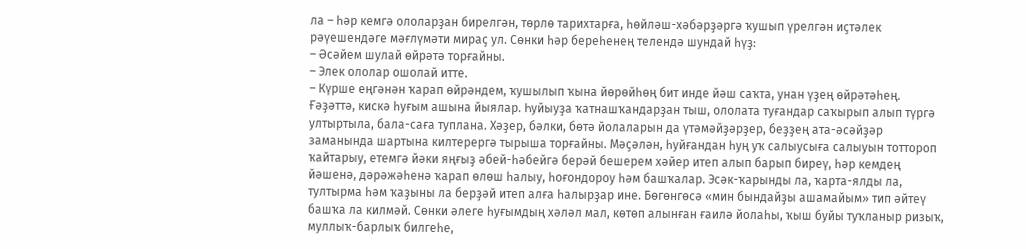ла – һәр кемгә ололарҙан бирелгән, төрлө тарихтарға, һөйләш-хәбәрҙәргә ҡушып үрелгән иҫтәлек рәүешендәге мәғлүмәти мираҫ ул. Сөнки һәр береһенең телендә шундай һүҙ:
– Әсәйем шулай өйрәтә торғайны.
– Элек ололар ошолай итте.
– Күрше еңгәнән ҡарап өйрәндем, ҡушылып ҡына йөрөйһөң бит инде йәш саҡта, унан үҙең өйрәтәһең.
Ғәҙәттә, кискә һуғым ашына йыялар. Һуйыуҙа ҡатнашҡандарҙан тыш, ололата туғандар саҡырып алып түргә ултыртыла, бала-саға туплана. Хәҙер, бәлки, бөтә йолаларын да үтәмәйҙәрҙер, беҙҙең ата-әсәйҙәр заманында шартына килтерергә тырыша торғайны. Мәҫәлән, һуйғандан һуң уҡ салыусыға салыуын тоттороп ҡайтарыу, етемгә йәки яңғыҙ әбей-һәбейгә берәй бешерем хәйер итеп алып барып биреү, һәр кемдең йәшенә, дәрәжәһенә ҡарап өлөш һалыу, һоғондороу һәм башҡалар. Эсәк-ҡарынды ла, ҡарта-ялды ла, тултырма һәм ҡаҙыны ла берҙәй итеп алға һалырҙар ине. Бөгөнгөсә «мин бындайҙы ашамайым» тип әйтеү башҡа ла килмәй. Сөнки әлеге һуғымдың хәләл мал, көтөп алынған ғаилә йолаһы, ҡыш буйы туҡланыр ризыҡ, муллыҡ-барлыҡ билгеһе,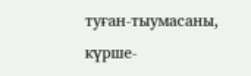туған-тыумасаны, күрше-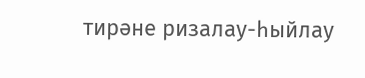тирәне ризалау-һыйлау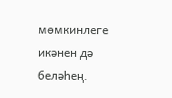мөмкинлеге икәнен дә беләһең.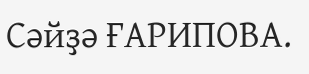Сәйҙә ҒАРИПОВА.